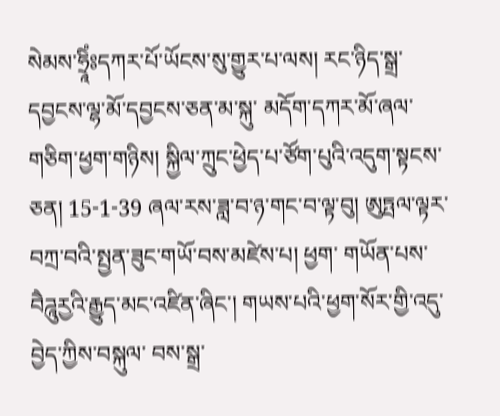སེམས་ཧྲཱིཾཿདཀར་པོ་ཡོངས་སུ་གྱུར་པ་ལས། རང་ཉིད་སྒྲ་དབྱངས་ལྷ་མོ་དབྱངས་ཅན་མ་སྐུ་ མདོག་དཀར་མོ་ཞལ་གཅིག་ཕྱག་གཉིས། སྐྱིལ་ཀྲུང་ཕྱེད་པ་ཙོག་པུའི་འདུག་སྟངས་ཅན། 15-1-39 ཞལ་རས་ཟླ་བ་ཉ་གང་བ་ལྟ་བུ། ཨུཏྤལ་ལྟར་བཀྲ་བའི་སྤྱན་ཟུང་གཡོ་བས་མཛེས་པ། ཕྱག་ གཡོན་པས་བཻཌཱུརྱའི་རྒྱུད་མང་འཛིན་ཞིང་། གཡས་པའི་ཕྱག་སོར་གྱི་འདུ་བྱེད་ཀྱིས་བསྐུལ་ བས་སྒྲ་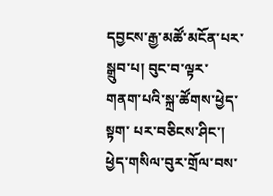དབྱངས་རྒྱ་མཚོ་མངོན་པར་སྒྲུབ་པ། བུང་བ་ལྟར་གནག་པའི་སྐྲ་ཚོགས་ཕྱེད་སྟག་ པར་བཅིངས་ཤིང་། ཕྱེད་གསིལ་བུར་གྲོལ་བས་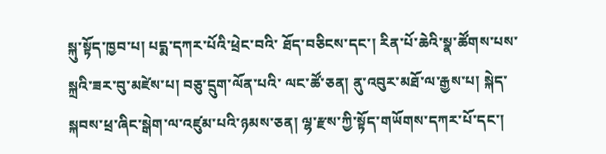སྐུ་སྟོད་ཁྱབ་པ། པདྨ་དཀར་པོའི་ཕྲེང་བའི་ ཐོད་བཅིངས་དང་། རིན་པོ་ཆེའི་སྣ་ཚོགས་པས་སྐྲའི་ཟར་བུ་མཛེས་པ། བཅུ་དྲུག་ལོན་པའི་ ལང་ཚོ་ཅན། ནུ་འབུར་མཐོ་ལ་རྒྱས་པ། སྐེད་སྐབས་ཕྲ་ཞིང་སྒེག་ལ་འཛུམ་པའི་ཉམས་ཅན། ལྷ་རྫས་ཀྱི་སྟོད་གཡོགས་དཀར་པོ་དང་།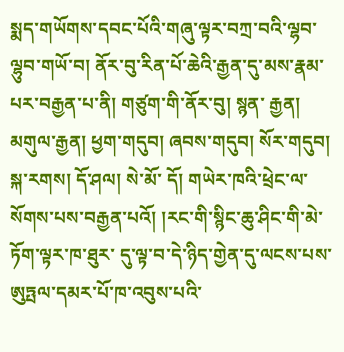སྨད་གཡོགས་དབང་པོའི་གཞུ་ལྟར་བཀྲ་བའི་ལྷབ་ ལྷུབ་གཡོ་བ། ནོར་བུ་རིན་པོ་ཆེའི་རྒྱན་དུ་མས་རྣམ་པར་བརྒྱན་པ་ནི། གཙུག་གི་ནོར་བུ། སྙན་ རྒྱན། མགུལ་རྒྱན། ཕྱག་གདུབ། ཞབས་གདུབ། སོར་གདུབ། སྐ་རགས། དོ་ཤལ། སེ་མོ་ དོ། གཡེར་ཁའི་ཕྲེང་ལ་སོགས་པས་བརྒྱན་པའོ། །རང་གི་སྙིང་ཆུ་ཤིང་གི་མེ་ཏོག་ལྟར་ཁ་ཐུར་ དུ་ལྟ་བ་དེ་ཉིད་གྱེན་དུ་ལངས་པས་ཨུཏྤལ་དམར་པོ་ཁ་འབུས་པའི་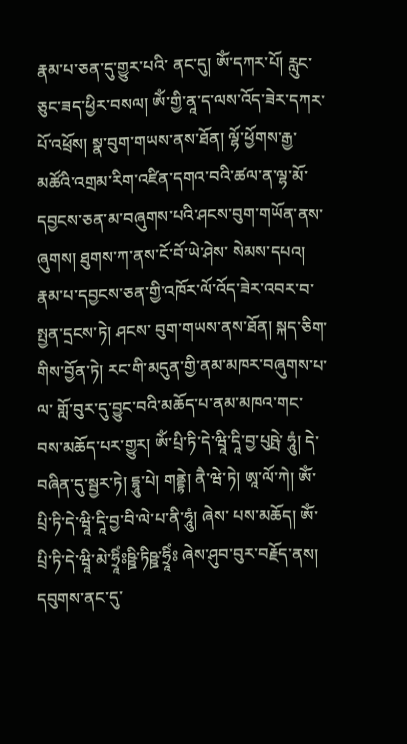རྣམ་པ་ཅན་དུ་གྱུར་པའི་ ནང་དུ། ༀ་དཀར་པོ། རླུང་ཅུང་ཟད་ཕྱིར་བསལ། ༀ་གྱི་ནཱ་ད་ལས་འོད་ཟེར་དཀར་པོ་འཕྲོས། སྣ་བུག་གཡས་ནས་ཐོན། ལྷོ་ཕྱོགས་རྒྱ་མཚོའི་འགྲམ་རིག་འཛིན་དགའ་བའི་ཚལ་ན་ལྷ་མོ་ དབྱངས་ཅན་མ་བཞུགས་པའི་ཤངས་བུག་གཡོན་ནས་ཞུགས། ཐུགས་ཀ་ནས་ངོ་བོ་ཡེ་ཤེས་ སེམས་དཔའ། རྣམ་པ་དབྱངས་ཅན་གྱི་འཁོར་ལོ་འོད་ཟེར་འབར་བ་སྤྱན་དྲངས་ཏེ། ཤངས་ བུག་གཡས་ནས་ཐོན། སྐད་ཅིག་གིས་བྱོན་ཏེ། རང་གི་མདུན་གྱི་ནམ་མཁར་བཞུགས་པ་ལ་ གློ་བུར་དུ་བྱུང་བའི་མཆོད་པ་ནམ་མཁའ་གང་བས་མཆོད་པར་གྱུར། ༀ་པྲི་ཏི་དེ་ཝཱི་དཱི་བྱ་པུཥྤེ་ ཧཱུཾ། དེ་བཞིན་དུ་སྦྱར་ཏེ། དྷཱུ་པེ། གནྡྷེ། ནཻ་ཝེ་ཏེ། ཨཱ་ལོ་ཀེ། ༀ་པྲི་ཏི་དེ་ཝཱི་དཱི་བྱ་བི་ལེ་པ་ནི་ཧཱུཾ། ཞེས་ པས་མཆོད། ༀ་པྲི་ཏི་དེ་ཝཱི་མེ་ཧྲཱིཾཿཥྛི་ཏིཥྛ་ཧྲཱིཾཿ ཞེས་ཤུབ་བུར་བརྗོད་ནས། དབུགས་ནང་དུ་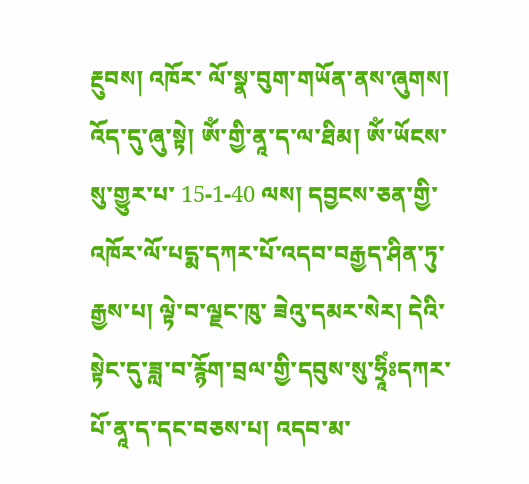རྔུབས། འཁོར་ ལོ་སྣ་བུག་གཡོན་ནས་ཞུགས། འོད་དུ་ཞུ་སྟེ། ༀ་གྱི་ནཱ་ད་ལ་ཐིམ། ༀ་ཡོངས་སུ་གྱུར་པ་ 15-1-40 ལས། དབྱངས་ཅན་གྱི་འཁོར་ལོ་པདྨ་དཀར་པོ་འདབ་བརྒྱད་ཤིན་ཏུ་རྒྱས་པ། ལྟེ་བ་ལྗང་ཁུ་ ཟེའུ་དམར་སེར། དེའི་སྟེང་དུ་ཟླ་བ་རྙོག་བྲལ་གྱི་དབུས་སུ་ཧྲཱིཾཿདཀར་པོ་ནཱ་ད་དང་བཅས་པ། འདབ་མ་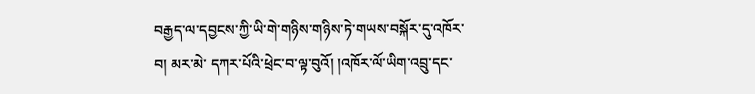བརྒྱད་ལ་དབྱངས་ཀྱི་ཡི་གེ་གཉིས་གཉིས་ཏེ་གཡས་བསྐོར་དུ་འཁོར་བ། མར་མེ་ དཀར་པོའི་ཕྲེང་བ་ལྟ་བུའོ། །འཁོར་ལོ་ཡིག་འབྲུ་དང་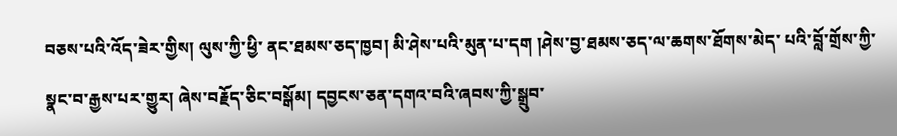བཅས་པའི་འོད་ཟེར་གྱིས། ལུས་ཀྱི་ཕྱི་ ནང་ཐམས་ཅད་ཁྱབ། མི་ཤེས་པའི་མུན་པ་དག །ཤེས་བྱ་ཐམས་ཅད་ལ་ཆགས་ཐོགས་མེད་ པའི་བློ་གྲོས་ཀྱི་སྣང་བ་རྒྱས་པར་གྱུར། ཞེས་བརྗོད་ཅིང་བསྒོམ། དབྱངས་ཅན་དགའ་བའི་ཞབས་ཀྱི་སྒྲུབ་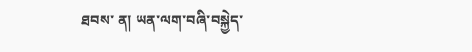ཐབས་ ན། ཡན་ལག་བཞི་བསྐྱེད་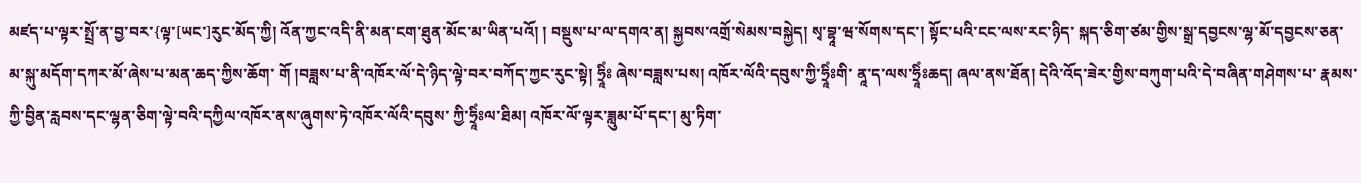མཛད་པ་ལྟར་སྤྲོ་ན་བྱ་བར་{ལྟ་[ཡང་]རུང་མོད་ཀྱི། འོན་ཀྱང་འདི་ནི་མན་ངག་ཐུན་མོང་མ་ཡིན་པའོ། ། བསྡུས་པ་ལ་དགའ་ན། སྐྱབས་འགྲོ་སེམས་བསྐྱེད། སྭ་བྷཱ་ཝ་སོགས་དང་། སྟོང་པའི་ངང་ལས་རང་ཉིད་ སྐད་ཅིག་ཙམ་གྱིས་སྒྲ་དབྱངས་ལྷ་མོ་དབྱངས་ཅན་མ་སྐུ་མདོག་དཀར་མོ་ཞེས་པ་མན་ཆད་ཀྱིས་ཆོག་ གོ །བཟླས་པ་ནི་འཁོར་ལོ་དེ་ཉིད་ལྟེ་བར་བཀོད་ཀྱང་རུང་སྟེ། ཧྲཱིཾཿ ཞེས་བཟླས་པས། འཁོར་ལོའི་དབུས་ཀྱི་ཧྲཱིཾཿགི་ ནཱ་ད་ལས་ཧྲཱིཾཿཆད། ཞལ་ནས་ཐོན། དེའི་འོད་ཟེར་གྱིས་བཀུག་པའི་དེ་བཞིན་གཤེགས་པ་ རྣམས་ཀྱི་བྱིན་རླབས་དང་ལྷན་ཅིག་ལྟེ་བའི་དཀྱིལ་འཁོར་ནས་ཞུགས་ཏེ་འཁོར་ལོའི་དབུས་ ཀྱི་ཧྲཱིཾཿལ་ཐིམ། འཁོར་ལོ་ལྟར་ཟླུམ་པོ་དང་། མུ་ཏིག་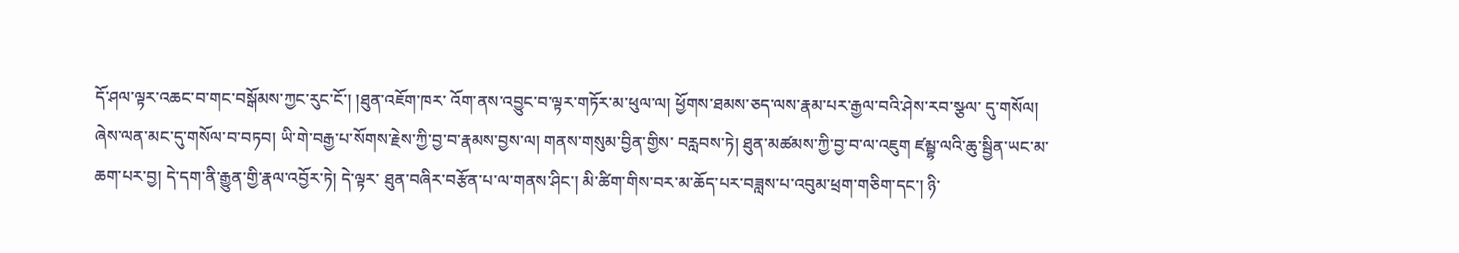དོ་ཤལ་ལྟར་འཆང་བ་གང་བསྒོམས་ཀྱང་རུང་ངོ་། །ཐུན་འཇོག་ཁར་ འོག་ནས་འབྱུང་བ་ལྟར་གཏོར་མ་ཕུལ་ལ། ཕྱོགས་ཐམས་ཅད་ལས་རྣམ་པར་རྒྱལ་བའི་ཤེས་རབ་སྩལ་ དུ་གསོལ། ཞེས་ལན་མང་དུ་གསོལ་བ་བཏབ། ཡི་གེ་བརྒྱ་པ་སོགས་རྗེས་ཀྱི་བྱ་བ་རྣམས་བྱས་ལ། གནས་གསུམ་བྱིན་གྱིས་ བརླབས་ཏེ། ཐུན་མཚམས་ཀྱི་བྱ་བ་ལ་འཇུག ཛམྦྷ་ལའི་ཆུ་སྦྱིན་ཡང་མ་ཆག་པར་བྱ། དེ་དག་ནི་རྒྱུན་གྱི་རྣལ་འབྱོར་ཏེ། དེ་ལྟར་ ཐུན་བཞིར་བརྩོན་པ་ལ་གནས་ཤིང་། མི་ཚིག་གིས་བར་མ་ཆོད་པར་བཟླས་པ་འབུམ་ཕྲག་གཅིག་དང་། ཉི་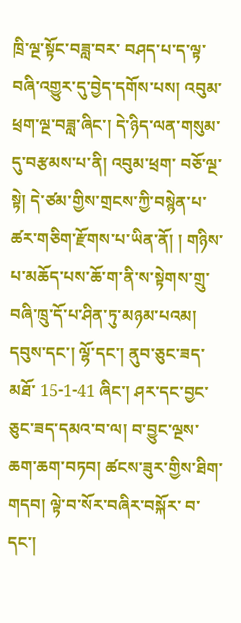ཁྲི་ལྔ་སྟོང་བཟླ་བར་ བཤད་པ་ད་ལྟ་བཞི་འགྱུར་དུ་བྱེད་དགོས་པས། འབུམ་ཕྲག་ལྔ་བཟླ་ཞིང་། དེ་ཉིད་ལན་གསུམ་དུ་བརྩམས་པ་ནི། འབུམ་ཕྲག་ བཅོ་ལྔ་སྟེ། དེ་ཙམ་གྱིས་གྲངས་ཀྱི་བསྙེན་པ་ཚར་གཅིག་རྫོགས་པ་ཡིན་ནོ། ། གཉིས་པ་མཆོད་པས་ཆོ་ག་ནི་ས་སྟེགས་གྲུ་བཞི་ཁྲུ་དོ་པ་ཤིན་ཏུ་མཉམ་པའམ། དབུས་དང་། ལྷོ་དང་། ནུབ་ཅུང་ཟད་མཐོ་ 15-1-41 ཞིང་། ཤར་དང་བྱང་ཅུང་ཟད་དམའ་བ་ལ། བ་བྱུང་ལྔས་ཆག་ཆག་བཏབ། ཚངས་ཟུར་གྱིས་ཐིག་གདབ། ལྟེ་བ་སོར་བཞིར་བསྐོར་ བ་དང་།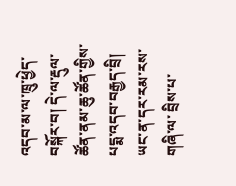འདབ་མ་ལ་ཁྲུ་ཕྱེད་བསྐོར་བ། དེ་ལ་རྡུལ་ཚོན་ནམ་ཆུ་ཚོན་གྱིས་པདྨ་འདབ་བརྒྱད་བྲི། ཡང་ན་དར་རམ་རས་གཞི་ལ་ བྲིས་པ་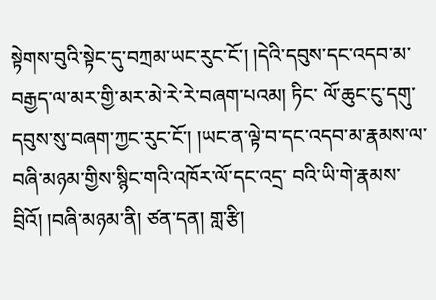སྟེགས་བུའི་སྟེང་དུ་བཀྲམ་ཡང་རུང་ངོ་། །དེའི་དབུས་དང་འདབ་མ་བརྒྱད་ལ་མར་གྱི་མར་མེ་རེ་རེ་བཞག་པའམ། ཏིང་ ལོ་ཆུང་ངུ་དགུ་དབུས་སུ་བཞག་ཀྱང་རུང་ངོ་། །ཡང་ན་ལྟེ་བ་དང་འདབ་མ་རྣམས་ལ་བཞི་མཉམ་གྱིས་སྙིང་གའི་འཁོར་ལོ་དང་འདྲ་ བའི་ཡི་གེ་རྣམས་བྲིའོ། །བཞི་མཉམ་ནི། ཙན་དན། གླ་རྩི།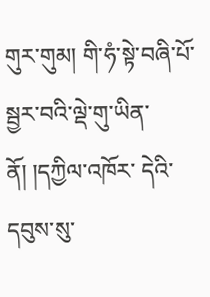གུར་གུམ། གི་ཧཾ་སྟེ་བཞི་པོ་སྦྱར་བའི་ལྡེ་གུ་ཡིན་ནོ། །དཀྱིལ་འཁོར་ དེའི་དབུས་སུ་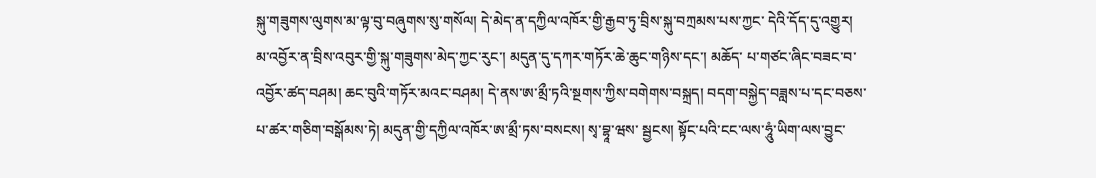སྐུ་གཟུགས་ལུགས་མ་ལྟ་བུ་བཞུགས་སུ་གསོལ། དེ་མེད་ན་དཀྱིལ་འཁོར་གྱི་རྒྱབ་ཏུ་བྲིས་སྐུ་བཀྲམས་པས་ཀྱང་ དེའི་དོད་དུ་འགྱུར། མ་འབྱོར་ན་བྲིས་འབུར་གྱི་སྐུ་གཟུགས་མེད་ཀྱང་རུང་། མདུན་དུ་དཀར་གཏོར་ཆེ་ཆུང་གཉིས་དང་། མཆོད་ པ་གཙང་ཞིང་བཟང་བ་འབྱོར་ཚད་བཤམ། ཆང་བུའི་གཏོར་མའང་བཤམ། དེ་ནས་ཨ་མྲྀ་ཏའི་སྔགས་ཀྱིས་བགེགས་བསྐྲད། བདག་བསྐྱེད་བཟླས་པ་དང་བཅས་པ་ཚར་གཅིག་བསྒོམས་ཏེ། མདུན་གྱི་དཀྱིལ་འཁོར་ཨ་མྲྀ་ཏས་བསངས། སྭ་བྷཱ་ཝས་ སྦྱངས། སྟོང་པའི་ངང་ལས་ཧཱུཾ་ཡིག་ལས་བྱུང་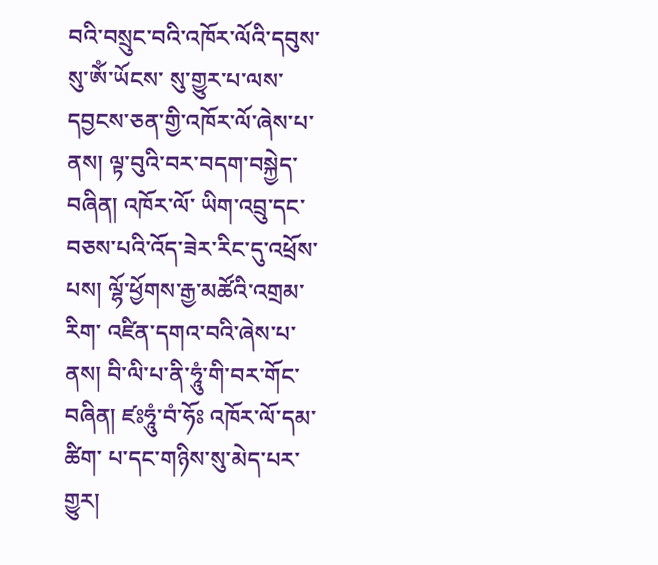བའི་བསྲུང་བའི་འཁོར་ལོའི་དབུས་སུ་ༀ་ཡོངས་ སུ་གྱུར་པ་ལས་དབྱངས་ཅན་གྱི་འཁོར་ལོ་ཞེས་པ་ནས། ལྟ་བུའི་བར་བདག་བསྐྱེད་བཞིན། འཁོར་ལོ་ ཡིག་འབྲུ་དང་བཅས་པའི་འོད་ཟེར་རིང་དུ་འཕྲོས་པས། ལྷོ་ཕྱོགས་རྒྱ་མཚོའི་འགྲམ་རིག་ འཛིན་དགའ་བའི་ཞེས་པ་ནས། བི་ལི་པ་ནི་ཧཱུཾ་གི་བར་གོང་བཞིན། ཛཿཧཱུཾ་བཾ་ཧོཿ འཁོར་ལོ་དམ་ཚིག་ པ་དང་གཉིས་སུ་མེད་པར་གྱུར།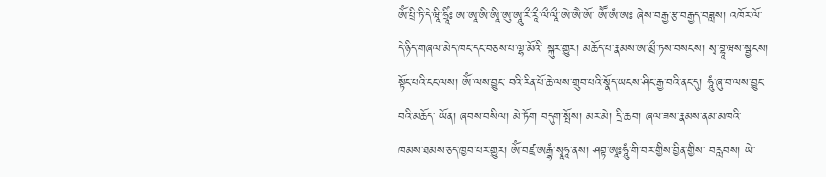ༀ་པྲི་ཏི་དེ་ཝཱི་ཧྲཱིཾཿ ཨ་ཨཱ་ཨི་ཨཱི་ཨུ་ཨཱུ་རྀ་རཱྀ་ལྀ་ལཱྀ་ཨེ་ཨཻ་ཨོ་ ཨཽ་ཨཾ་ཨཿ ཞེས་བརྒྱ་རྩ་བརྒྱད་བཟླས། འཁོར་ལོ་དེ་ཉིད་གཞལ་མེད་ཁང་དང་བཅས་པ་ལྷ་མོའི་ སྐུར་གྱུར། མཆོད་པ་རྣམས་ཨ་མྲྀ་ཏས་བསངས། སྭ་བྷཱ་ཝས་སྦྱངས། སྟོང་པའི་ངང་ལས། ༀ་ལས་བྱུང་ བའི་རིན་པོ་ཆེ་ལས་གྲུབ་པའི་སྣོད་ཡངས་ཤིང་རྒྱ་བའི་ནང་དུ། ཧཱུཾ་ཞུ་བ་ལས་བྱུང་བའི་མཆོད་ ཡོན། ཞབས་བསིལ། མེ་ཏོག བདུག་སྤོས། མར་མེ། དྲི་ཆབ། ཞལ་ཟས་རྣམས་ནམ་མཁའི་ ཁམས་ཐམས་ཅད་ཁྱབ་པར་གྱུར། ༀ་བཛྲ་ཨརྒྷཾ་སྭཱཧཱ་ནས། ཤབྟ་ཨཱཿཧཱུཾ་གི་བར་གྱིས་བྱིན་གྱིས་ བརླབས། ཡེ་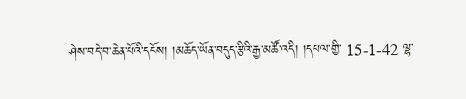ཤེས་བདེ་བ་ཆེན་པོའི་དངོས། །མཆོད་ཡོན་བདུད་རྩིའི་རྒྱ་མཚོ་འདི། །དཔལ་གྱི་ 15-1-42 ལྷ་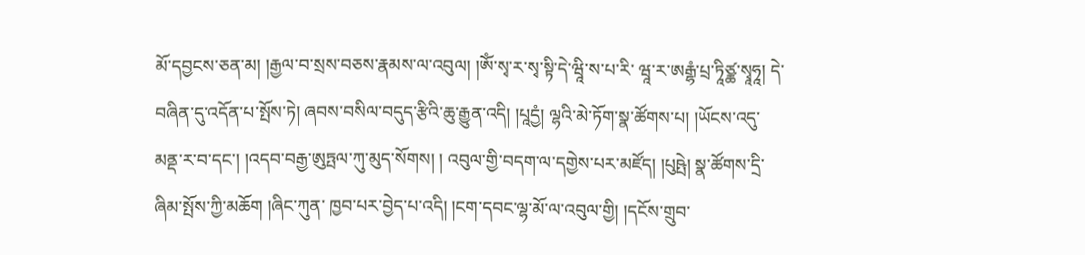མོ་དབྱངས་ཅན་མ། །རྒྱལ་བ་སྲས་བཅས་རྣམས་ལ་འབུལ། །ༀ་སྭ་ར་སྭ་སྟི་དེ་ཝཱི་ས་པ་རི་ ཝཱ་ར་ཨརྒྷཾ་པྲ་ཏཱིཙྪ་སྭཱཧཱ། དེ་བཞིན་དུ་འདོན་པ་སྤོས་ཏེ། ཞབས་བསིལ་བདུད་རྩིའི་ཆུ་རྒྱུན་འདི། །པཱདྱཾ། ལྷའི་མེ་ཏོག་སྣ་ཚོགས་པ། །ཡོངས་འདུ་མནྡ་ར་བ་དང་། །འདབ་བརྒྱ་ཨུཏྤལ་ཀུ་མུད་སོགས། ། འབུལ་གྱི་བདག་ལ་དགྱེས་པར་མཛོད། །པུཥྤེ། སྣ་ཚོགས་དྲི་ཞིམ་སྤོས་ཀྱི་མཆོག །ཞིང་ཀུན་ ཁྱབ་པར་བྱེད་པ་འདི། །ངག་དབང་ལྷ་མོ་ལ་འབུལ་གྱི། །དངོས་གྲུབ་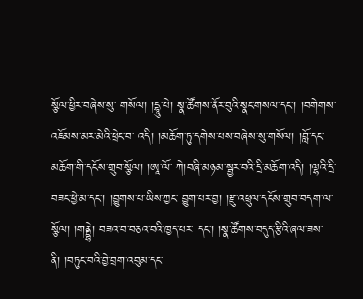སྩོལ་ཕྱིར་བཞེས་སུ་ གསོལ། །དྷཱུ་པེ། སྣ་ཚོགས་ནོར་བུའི་སྣང་གསལ་དང་། །བགེགས་འཇོམས་མར་མེའི་ཕྲེང་བ་ འདི། །མཆོག་ཏུ་དགེས་པས་བཞེས་སུ་གསོལ། །བློ་དང་མཆོག་གི་དངོས་གྲུབ་སྩོལ། །ཨཱ་ལོ་ ཀེ།བཞི་མཉམ་སྦྱར་བའི་དྲི་མཆོག་འདི། །ལྷའི་དྲི་བཟང་ཕྱེ་མ་དང་། །བྱུགས་པ་ཡིས་ཀྱང་ བྱུག་པར་བྱ། །རྫུ་འཕྲུལ་དངོས་གྲུབ་བདག་ལ་སྩོལ། །གནྡྷེ། བཟའ་བ་བཅའ་བའི་ཁྱད་པར་ དང་། །སྣ་ཚོགས་བདུད་རྩིའི་ཞལ་ཟས་ནི། །བཏུང་བའི་བྱེ་བྲག་འབུམ་དང་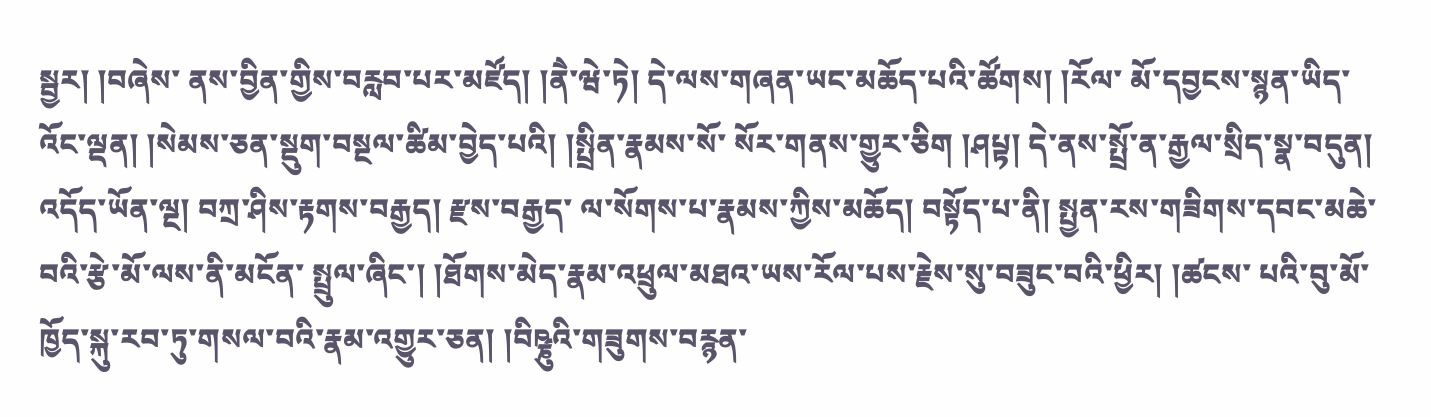སྦྱར། །བཞེས་ ནས་བྱིན་གྱིས་བརླབ་པར་མཛོད། །ནཻ་ཝེ་ཏེ། དེ་ལས་གཞན་ཡང་མཆོད་པའི་ཚོགས། །རོལ་ མོ་དབྱངས་སྙན་ཡིད་འོང་ལྡན། །སེམས་ཅན་སྡུག་བསྔལ་ཚིམ་བྱེད་པའི། །སྤྲིན་རྣམས་སོ་ སོར་གནས་གྱུར་ཅིག །ཤཔྟ། དེ་ནས་སྤྲོ་ན་རྒྱལ་སྲིད་སྣ་བདུན། འདོད་ཡོན་ལྔ། བཀྲ་ཤིས་རྟགས་བརྒྱད། རྫས་བརྒྱད་ ལ་སོགས་པ་རྣམས་ཀྱིས་མཆོད། བསྟོད་པ་ནི། སྤྱན་རས་གཟིགས་དབང་མཆེ་བའི་རྩེ་མོ་ལས་ནི་མངོན་ སྤྲུལ་ཞིང་། །ཐོགས་མེད་རྣམ་འཕྲུལ་མཐའ་ཡས་རོལ་པས་རྗེས་སུ་བཟུང་བའི་ཕྱིར། །ཚངས་ པའི་བུ་མོ་ཁྱོད་སྐུ་རབ་ཏུ་གསལ་བའི་རྣམ་འགྱུར་ཅན། །བིཥྞུའི་གཟུགས་བརྙན་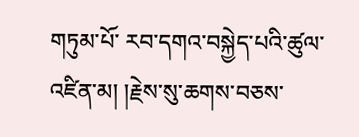གཏུམ་པོ་ རབ་དགའ་བསྐྱེད་པའི་ཚུལ་འཛིན་མ། །རྗེས་སུ་ཆགས་བཅས་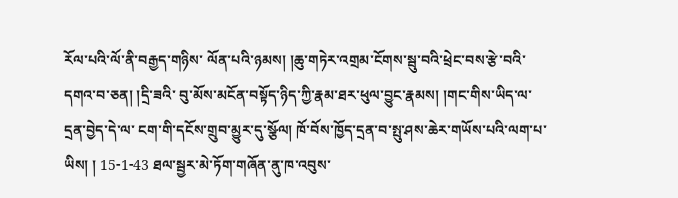རོལ་པའི་ལོ་ནི་བརྒྱད་གཉིས་ ལོན་པའི་ཉམས། །ཆུ་གཏེར་འགྲམ་ངོགས་སྦུ་བའི་ཕྲེང་བས་རྩེ་བའི་དགའ་བ་ཅན། །དྲི་ཟའི་ བུ་མོས་མངོན་བསྟོད་ཉིད་ཀྱི་རྣམ་ཐར་ཕུལ་བྱུང་རྣམས། །གང་གིས་ཡིད་ལ་དྲན་བྱེད་དེ་ལ་ ངག་གི་དངོས་གྲུབ་མྱུར་དུ་སྩོལ། ཁོ་བོས་ཁྱོད་དྲན་བ་སྤུ་ཤས་ཆེར་གཡོས་པའི་ལག་པ་ཡིས། ། 15-1-43 ཐལ་སྦྱར་མེ་ཏོག་གཞོན་ནུ་ཁ་འབུས་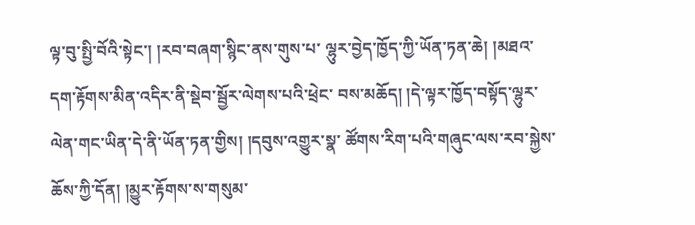ལྟ་བུ་སྤྱི་བོའི་སྟེང་། །རབ་བཞག་སྙིང་ནས་གུས་པ་ ལྷུར་བྱེད་ཁྱོད་ཀྱི་ཡོན་ཏན་ཆེ། །མཐའ་དག་རྟོགས་མིན་འདིར་ནི་སྡེབ་སྦྱོར་ལེགས་པའི་ཕྲེང་ བས་མཆོད། །དེ་ལྟར་ཁྱོད་བསྟོད་ལྷུར་ལེན་གང་ཡིན་དེ་ནི་ཡོན་ཏན་གྱིས། །དབུས་འགྱུར་སྣ་ ཚོགས་རིག་པའི་གཞུང་ལས་རབ་སྐྱེས་ཆོས་ཀྱི་དོན། །མྱུར་རྟོགས་ས་གསུམ་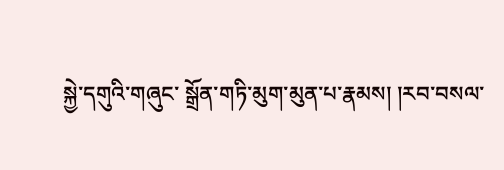སྐྱེ་དགུའི་གཞུང་ སྒྲོན་གཏི་མུག་མུན་པ་རྣམས། །རབ་བསལ་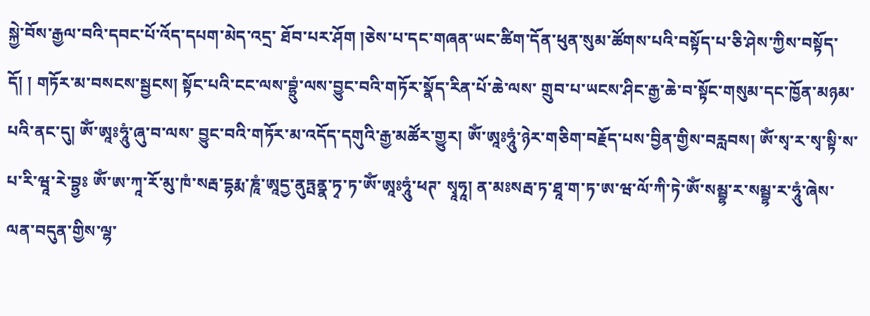སྐྱེ་བོས་རྒྱལ་བའི་དབང་པོ་འོད་དཔག་མེད་འདྲ་ ཐོབ་པར་ཤོག །ཅེས་པ་དང་གཞན་ཡང་ཚིག་དོན་ཕུན་སུམ་ཚོགས་པའི་བསྟོད་པ་ཅི་ཤེས་ཀྱིས་བསྟོད་དོ། ། གཏོར་མ་བསངས་སྦྱངས། སྟོང་པའི་ངང་ལས་བྷྲུཾ་ལས་བྱུང་བའི་གཏོར་སྣོད་རིན་པོ་ཆེ་ལས་ གྲུབ་པ་ཡངས་ཤིང་རྒྱ་ཆེ་བ་སྟོང་གསུམ་དང་ཁྱོན་མཉམ་པའི་ནང་དུ། ༀ་ཨཱཿཧཱུཾ་ཞུ་བ་ལས་ བྱུང་བའི་གཏོར་མ་འདོད་དགུའི་རྒྱ་མཚོར་གྱུར། ༀ་ཨཱཿཧཱུཾ་ཉེར་གཅིག་བརྗོད་པས་བྱིན་གྱིས་བརླབས། ༀ་སྭ་ར་སྭ་སྟི་ས་པ་རི་ཝཱ་རེ་བྷྱཿ ༀ་ཨ་ཀཱ་རོ་མུ་ཁཾ་སརྦ་དྷརྨ་ཎཱཾ་ཨཱདྱ་ནུཏྤནྣ་ཏྭ་ཏ་ༀ་ཨཱཿཧཱུཾ་ཕཊ་ སྭཱཧཱ། ན་མཿསརྦ་ཏ་ཐཱ་ག་ཏ་ཨ་ཝ་ལོ་ཀི་ཏེ་ༀ་སམྦྷ་ར་སམྦྷ་ར་ཧཱུཾ་ཞེས་ལན་བདུན་གྱིས་ལྷ་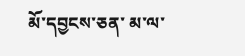མོ་དབྱངས་ཅན་ མ་ལ་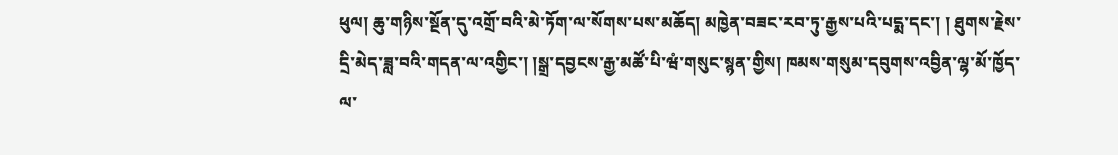ཕུལ། ཆུ་གཉིས་སྔོན་དུ་འགྲོ་བའི་མེ་ཏོག་ལ་སོགས་པས་མཆོད། མཁྱེན་བཟང་རབ་ཏུ་རྒྱས་པའི་པདྨ་དང་། ། ཐུགས་རྗེས་དྲི་མེད་ཟླ་བའི་གདན་ལ་འགྱིང་། །སྒྲ་དབྱངས་རྒྱ་མཚོ་པི་ཝཾ་གསུང་སྙན་གྱིས། ཁམས་གསུམ་དབུགས་འབྱིན་ལྷ་མོ་ཁྱོད་ལ་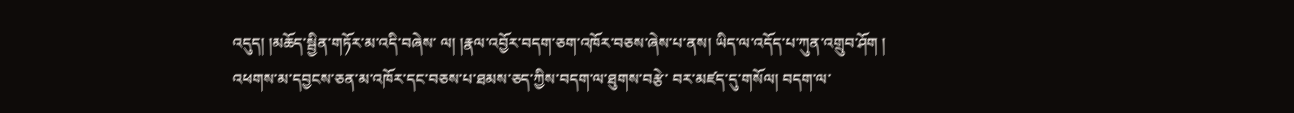འདུད། །མཆོད་སྦྱིན་གཏོར་མ་འདི་བཞེས་ ལ། །རྣལ་འབྱོར་བདག་ཅག་འཁོར་བཅས་ཞེས་པ་ནས། ཡིད་ལ་འདོད་པ་ཀུན་འགྲུབ་ཤོག ། འཕགས་མ་དབྱངས་ཅན་མ་འཁོར་དང་བཅས་པ་ཐམས་ཅད་ཀྱིས་བདག་ལ་ཐུགས་བརྩེ་ བར་མཛད་དུ་གསོལ། བདག་ལ་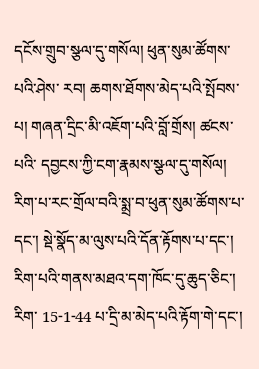དངོས་གྲུབ་སྩལ་དུ་གསོལ། ཕུན་སུམ་ཚོགས་པའི་ཤེས་ རབ། ཆགས་ཐོགས་མེད་པའི་སྤོབས་པ། གཞན་དྲིང་མི་འཇོག་པའི་བློ་གྲོས། ཚངས་པའི་ དབྱངས་ཀྱི་ངག་རྣམས་སྩལ་དུ་གསོལ། རིག་པ་རང་གྲོལ་བའི་སྨྲ་བ་ཕུན་སུམ་ཚོགས་པ་དང་། སྡེ་སྣོད་མ་ལུས་པའི་དོན་རྟོགས་པ་དང་། རིག་པའི་གནས་མཐའ་དག་ཁོང་དུ་ཆུད་ཅིང་། རིག་ 15-1-44 པ་དྲི་མ་མེད་པའི་རྟོག་གེ་དང་།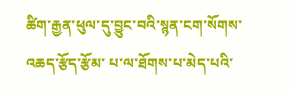ཚིག་རྒྱན་ཕུལ་དུ་བྱུང་བའི་སྙན་ངག་སོགས་འཆད་རྩོད་རྩོམ་ པ་ལ་ཐོགས་པ་མེད་པའི་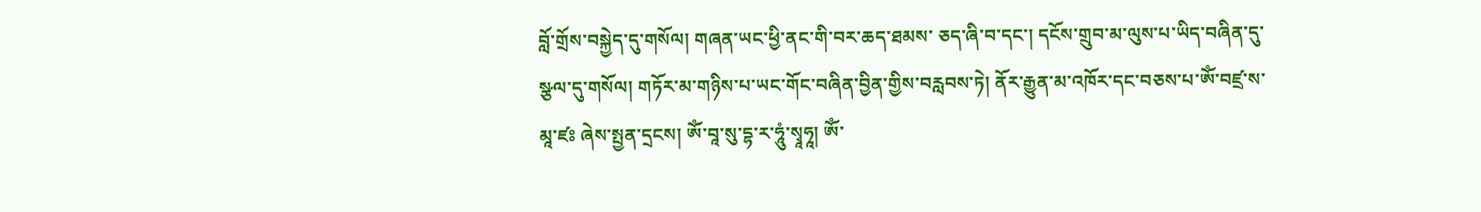བློ་གྲོས་བསྐྱེད་དུ་གསོལ། གཞན་ཡང་ཕྱི་ནང་གི་བར་ཆད་ཐམས་ ཅད་ཞི་བ་དང་། དངོས་གྲུབ་མ་ལུས་པ་ཡིད་བཞིན་དུ་སྩལ་དུ་གསོལ། གཏོར་མ་གཉིས་པ་ཡང་གོང་བཞིན་བྱིན་གྱིས་བརླབས་ཏེ། ནོར་རྒྱུན་མ་འཁོར་དང་བཅས་པ་ༀ་བཛྲ་ས་ མཱ་ཛཿ ཞེས་སྤྱན་དྲངས། ༀ་བཱ་སུ་དྷ་ར་ཧཱུཾ་སྭཱཧཱ། ༀ་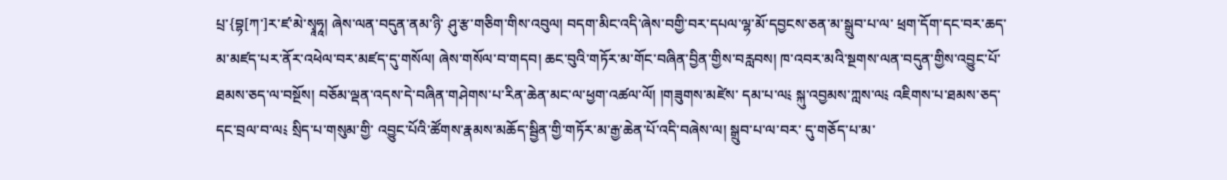པྲ་{བྷ[ཀ་]ར་ཛ་མེ་སྭཱཧཱ། ཞེས་ལན་བདུན་ནམ་ཉི་ ཤུ་རྩ་གཅིག་གིས་འབུལ། བདག་མིང་འདི་ཞེས་བགྱི་བར་དཔལ་ལྷ་མོ་དབྱངས་ཅན་མ་སྒྲུབ་པ་ལ་ ཕྲག་དོག་དང་བར་ཆད་མ་མཛད་པར་ནོར་འཕེལ་བར་མཛད་དུ་གསོལ། ཞེས་གསོལ་བ་གདབ། ཆང་བུའི་གཏོར་མ་གོང་བཞིན་བྱིན་གྱིས་བརླབས། ཁ་འབར་མའི་སྔགས་ལན་བདུན་གྱིས་འབྱུང་པོ་ཐམས་ཅད་ལ་བསྔོས། བཅོམ་ལྡན་འདས་དེ་བཞིན་གཤེགས་པ་རིན་ཆེན་མང་ལ་ཕྱག་འཚལ་ལོ། །གཟུགས་མཛེས་ དམ་པ་ལ༴ སྐུ་འབྱམས་ཀླས་ལ༴ འཇིགས་པ་ཐམས་ཅད་དང་བྲལ་བ་ལ༴ སྲིད་པ་གསུམ་གྱི་ འབྱུང་པོའི་ཚོགས་རྣམས་མཆོད་སྦྱིན་གྱི་གཏོར་མ་རྒྱ་ཆེན་པོ་འདི་བཞེས་ལ། སྒྲུབ་པ་ལ་བར་ དུ་གཅོད་པ་མ་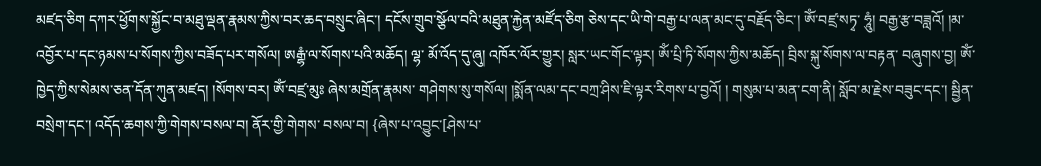མཛད་ཅིག དཀར་ཕྱོགས་སྐྱོང་བ་མཐུ་ལྡན་རྣམས་ཀྱིས་བར་ཆད་བསྲུང་ཞིང་། དངོས་གྲུབ་སྩོལ་བའི་མཐུན་རྐྱེན་མཛོད་ཅིག ཅེས་དང་ཡི་གེ་བརྒྱ་པ་ལན་མང་དུ་བརྗོད་ཅིང་། ༀ་བཛྲ་སཏྭ་ ཧཱུཾ། བརྒྱ་རྩ་བཟླའོ། །མ་འབྱོར་པ་དང་ཉམས་པ་སོགས་ཀྱིས་བཟོད་པར་གསོལ། ཨརྒྷཾ་ལ་སོགས་པའི་མཆོད། ལྷ་ མོ་འོད་དུ་ཞུ། འཁོར་ལོར་གྱུར། སླར་ཡང་གོང་ལྟར། ༀ་པྲི་ཏི་སོགས་ཀྱིས་མཆོད། བྲིས་སྐུ་སོགས་ལ་བརྟན་ བཞུགས་བྱ། ༀ་ཁྱེད་ཀྱིས་སེམས་ཅན་དོན་ཀུན་མཛད། །སོགས་བར། ༀ་བཛྲ་མུཿ ཞེས་མགྲོན་རྣམས་ གཤེགས་སུ་གསོལ། །སྨོན་ལམ་དང་བཀྲ་ཤིས་ཇི་ལྟར་རིགས་པ་བྱའོ། ། གསུམ་པ་མན་ངག་ནི། སློབ་མ་རྗེས་བཟུང་དང་། སྦྱིན་བསྲེག་དང་། འདོད་ཆགས་ཀྱི་གེགས་བསལ་བ། ནོར་གྱི་གེགས་ བསལ་བ། {ཞེས་པ་འབྱུང་[ཤེས་པ་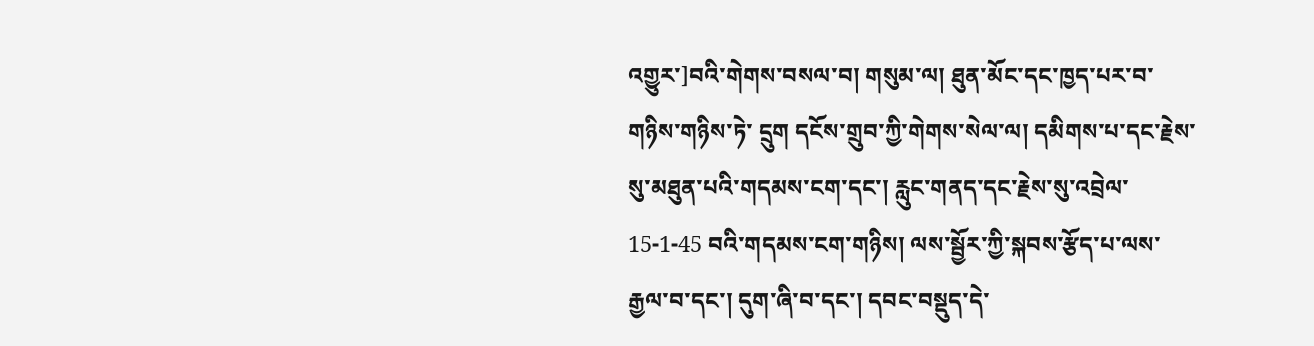འགྱུར་]བའི་གེགས་བསལ་བ། གསུམ་ལ། ཐུན་མོང་དང་ཁྱད་པར་བ་གཉིས་གཉིས་ཏེ་ དྲུག དངོས་གྲུབ་ཀྱི་གེགས་སེལ་ལ། དམིགས་པ་དང་རྗེས་སུ་མཐུན་པའི་གདམས་ངག་དང་། རླུང་གནད་དང་རྗེས་སུ་འབྲེལ་ 15-1-45 བའི་གདམས་ངག་གཉིས། ལས་སྦྱོར་ཀྱི་སྐབས་རྩོད་པ་ལས་རྒྱལ་བ་དང་། དུག་ཞི་བ་དང་། དབང་བསྡུད་དེ་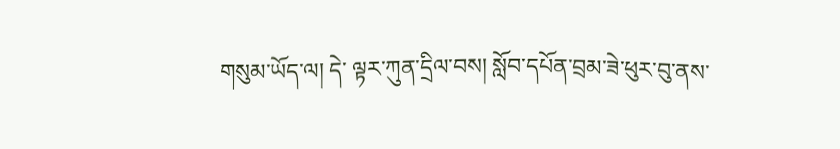གསུམ་ཡོད་ལ། དེ་ ལྟར་ཀུན་དྲིལ་བས། སློབ་དཔོན་བྲམ་ཟེ་ཕུར་བུ་ནས་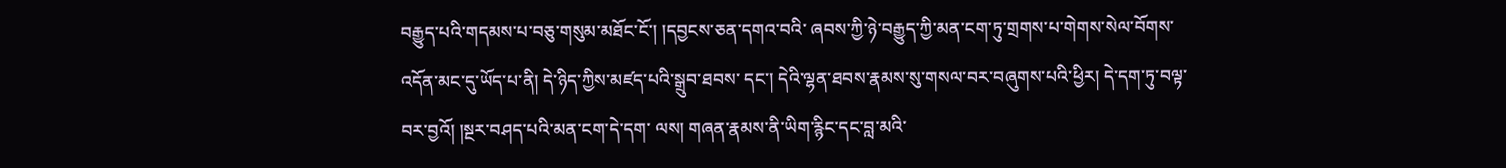བརྒྱུད་པའི་གདམས་པ་བཅུ་གསུམ་མཐོང་ངོ་། །དབྱངས་ཅན་དགའ་བའི་ ཞབས་ཀྱི་ཉེ་བརྒྱུད་ཀྱི་མན་ངག་ཏུ་གྲགས་པ་གེགས་སེལ་བོགས་འདོན་མང་དུ་ཡོད་པ་ནི། དེ་ཉིད་ཀྱིས་མཛད་པའི་སྒྲུབ་ཐབས་ དང་། དེའི་ལྷན་ཐབས་རྣམས་སུ་གསལ་བར་བཞུགས་པའི་ཕྱིར། དེ་དག་ཏུ་བལྟ་བར་བྱའོ། །སྔར་བཤད་པའི་མན་ངག་དེ་དག་ ལས། གཞན་རྣམས་ནི་ཡིག་རྙིང་དང་བླ་མའི་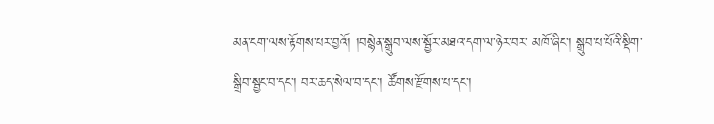མན་ངག་ལས་རྟོགས་པར་བྱའོ། །བསྙེན་སྒྲུབ་ལས་སྦྱོར་མཐའ་དག་ལ་ཉེར་བར་ མཁོ་ཞིང་། སྒྲུབ་པ་པོའི་སྡིག་སྒྲིབ་སྦྱང་བ་དང་། བར་ཆད་སེལ་བ་དང་། ཚོགས་རྫོགས་པ་དང་།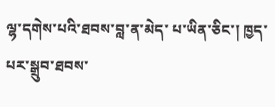ལྷ་དགེས་པའི་ཐབས་བླ་ན་མེད་ པ་ཡིན་ཅིང་། ཁྱད་པར་སྒྲུབ་ཐབས་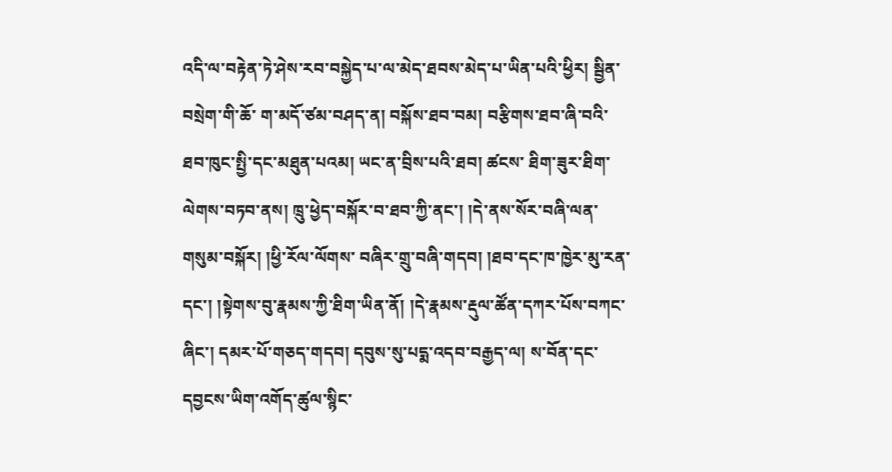འདི་ལ་བརྟེན་ཏེ་ཤེས་རབ་བསྐྱེད་པ་ལ་མེད་ཐབས་མེད་པ་ཡིན་པའི་ཕྱིར། སྦྱིན་བསྲེག་གི་ཆོ་ ག་མདོ་ཙམ་བཤད་ན། བསྐོས་ཐབ་བམ། བརྩིགས་ཐབ་ཞི་བའི་ཐབ་ཁུང་སྤྱི་དང་མཐུན་པའམ། ཡང་ན་བྲིས་པའི་ཐབ། ཚངས་ ཐིག་ཟུར་ཐིག་ལེགས་བཏབ་ནས། ཁྲུ་ཕྱེད་བསྐོར་བ་ཐབ་ཀྱི་ནང་། །དེ་ནས་སོར་བཞི་ལན་གསུམ་བསྐོར། །ཕྱི་རོལ་ལོགས་ བཞིར་གྲུ་བཞི་གདབ། །ཐབ་དང་ཁ་ཁྱེར་མུ་རན་དང་། །སྟེགས་བུ་རྣམས་ཀྱི་ཐིག་ཡིན་ནོ། །དེ་རྣམས་རྡུལ་ཚོན་དཀར་པོས་བཀང་ ཞིང་། དམར་པོ་གཅད་གདབ། དབུས་སུ་པདྨ་འདབ་བརྒྱད་ལ། ས་བོན་དང་དབྱངས་ཡིག་འགོད་ཚུལ་སྙིང་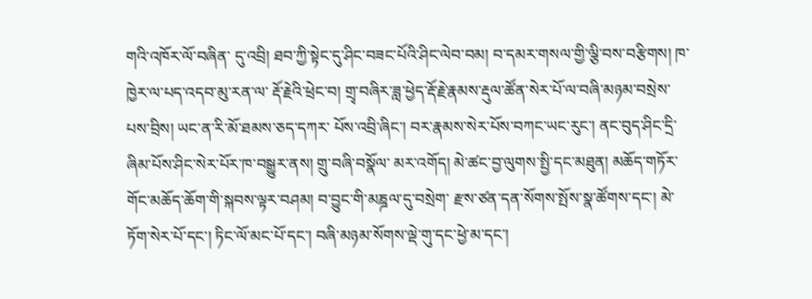གའི་འཁོར་ལོ་བཞིན་ དུ་འབྲི། ཐབ་ཀྱི་སྟེང་དུ་ཤིང་བཟང་པོའི་ཤིང་ལེབ་བམ། བ་དམར་གསལ་གྱི་ལྕི་བས་བརྩིགས། ཁ་ཁྱེར་ལ་པད་འདབ་མུ་རན་ལ་ རྡོ་རྗེའི་ཕྲེང་བ། གྲྭ་བཞིར་ཟླ་ཕྱེད་རྡོ་རྗེ་རྣམས་རྡུལ་ཚོན་སེར་པོ་ལ་བཞི་མཉམ་བསྲེས་པས་བྲིས། ཡང་ན་རི་མོ་ཐམས་ཅད་དཀར་ པོས་འབྲི་ཞིང་། བར་རྣམས་སེར་པོས་བཀང་ཡང་རུང་། ནང་བུད་ཤིང་དྲི་ཞིམ་པོས་ཤིང་སེར་པོར་ཁ་བསྒྱུར་ནས། གྲུ་བཞི་བསྣོལ་ མར་འགོད། མེ་ཚང་བྱ་ལུགས་སྤྱི་དང་མཐུན། མཆོད་གཏོར་གོང་མཆོད་ཆོག་གི་སྐབས་ལྟར་བཤམ། བ་བྱུང་གི་མཎྜལ་དུ་བསྲེག་ རྫས་ཙན་དན་སོགས་སྤོས་སྣ་ཚོགས་དང་། མེ་ཏོག་སེར་པོ་དང་། ཏིང་ལོ་མང་པོ་དང་། བཞི་མཉམ་སོགས་ལྡེ་གུ་དང་ཕྱེ་མ་དང་།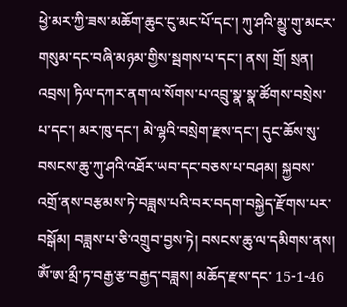ཕྱེ་མར་ཀྱི་ཟས་མཆོག་ཆུང་ངུ་མང་པོ་དང་། ཀུ་ཤའི་མྱུ་གུ་མངར་གསུམ་དང་བཞི་མཉམ་གྱིས་སྦགས་པ་དང་། ནས། གྲོ། སྲན། འབྲས། ཏིལ་དཀར་ནག་ལ་སོགས་པ་འབྲུ་སྣ་སྣ་ཚོགས་བསྲེས་པ་དང་། མར་ཁུ་དང་། མེ་ལྷའི་བསྲེག་རྫས་དང་། དུང་ཆོས་སུ་ བསངས་ཆུ་ཀུ་ཤའི་འཐོར་ཡབ་དང་བཅས་པ་བཤམ། སྐྱབས་འགྲོ་ནས་བརྩམས་ཏེ་བཟླས་པའི་བར་བདག་བསྐྱེད་རྫོགས་པར་ བསྒོམ། བཟླས་པ་ཅི་འགྲུབ་བྱས་ཏེ། བསངས་ཆུ་ལ་དམིགས་ནས། ༀ་ཨ་མྲྀ་ཏ་བརྒྱ་རྩ་བརྒྱད་བཟླས། མཆོད་རྫས་དང་ 15-1-46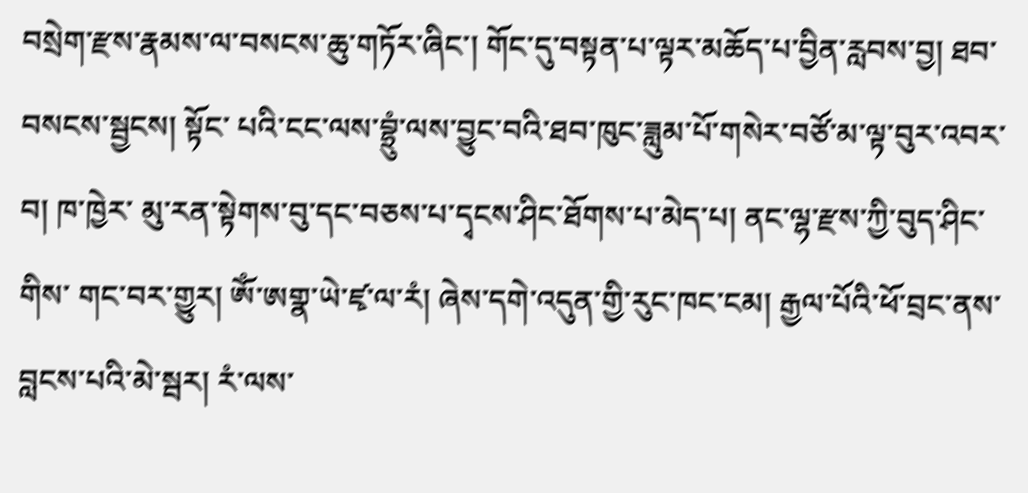བསྲེག་རྫས་རྣམས་ལ་བསངས་ཆུ་གཏོར་ཞིང་། གོང་དུ་བསྟན་པ་ལྟར་མཆོད་པ་བྱིན་རླབས་བྱ། ཐབ་བསངས་སྦྱངས། སྟོང་ པའི་ངང་ལས་བྷྲུཾ་ལས་བྱུང་བའི་ཐབ་ཁུང་ཟླུམ་པོ་གསེར་བཙོ་མ་ལྟ་བུར་འབར་བ། ཁ་ཁྱེར་ མུ་རན་སྟེགས་བུ་དང་བཅས་པ་དྭངས་ཤིང་ཐོགས་པ་མེད་པ། ནང་ལྷ་རྫས་ཀྱི་བུད་ཤིང་གིས་ གང་བར་གྱུར། ༀ་ཨགྣ་ཡེ་ཛྭ་ལ་རཾ། ཞེས་དགེ་འདུན་གྱི་རུང་ཁང་ངམ། རྒྱལ་པོའི་ཕོ་བྲང་ནས་བླངས་པའི་མེ་སྦར། རཾ་ལས་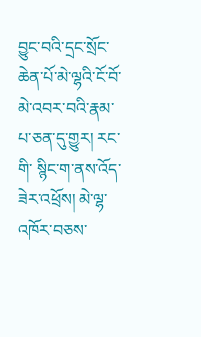བྱུང་བའི་དྲང་སྲོང་ཆེན་པོ་མེ་ལྷའི་ངོ་བོ་མེ་འབར་བའི་རྣམ་པ་ཅན་དུ་གྱུར། རང་གི་ སྙིང་ག་ནས་འོད་ཟེར་འཕྲོས། མེ་ལྷ་འཁོར་བཅས་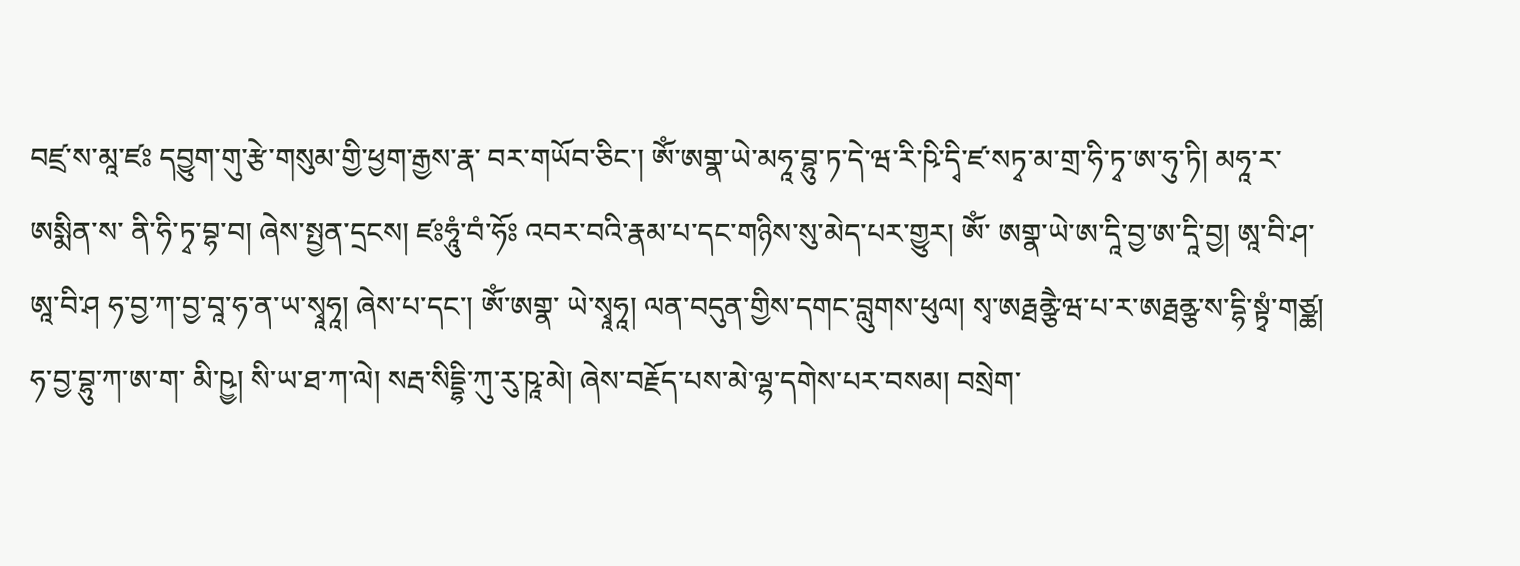བཛྲ་ས་མཱ་ཛཿ དབྱུག་གུ་རྩེ་གསུམ་གྱི་ཕྱག་རྒྱས་རྣ་ བར་གཡོབ་ཅིང་། ༀ་ཨགྣ་ཡེ་མཧཱ་བྷུ་ཏ་དེ་ཝ་རི་ཥི་དྭི་ཛ་སཏྭ་མ་གྲ་ཧི་ཏྭ་ཨ་ཧུ་ཏི། མཧཱ་ར་ཨསྨིན་ས་ ནི་ཧི་ཏྭ་བྷ་བ། ཞེས་སྤྱན་དྲངས། ཛཿཧཱུཾ་བཾ་ཧོཿ འབར་བའི་རྣམ་པ་དང་གཉིས་སུ་མེད་པར་གྱུར། ༀ་ ཨགྣ་ཡེ་ཨ་དཱི་བྱ་ཨ་དཱི་བྱ། ཨཱ་བི་ཤ་ཨཱ་བི་ཤ ཧ་བྱ་ཀ་བྱ་བཱ་ཧ་ན་ཡ་སྭཱཧཱ། ཞེས་པ་དང་། ༀ་ཨགྣ་ ཡེ་སྭཱཧཱ། ལན་བདུན་གྱིས་དགང་བླུགས་ཕུལ། སྭ་ཨརྠནྩཻ་ཝ་པ་ར་ཨརྠནྩ་ས་དྷི་སྟྭཾ་གཙྪ། ཧ་བྱ་བྷུ་ཀ་ཨ་ག་ མི་ཥྱ། སི་ཡ་ཐ་ཀ་ལེ། སརྦ་སིདྡྷི་ཀུ་རུ་ཥཱ་མེ། ཞེས་བརྗོད་པས་མེ་ལྷ་དགེས་པར་བསམ། བསྲེག་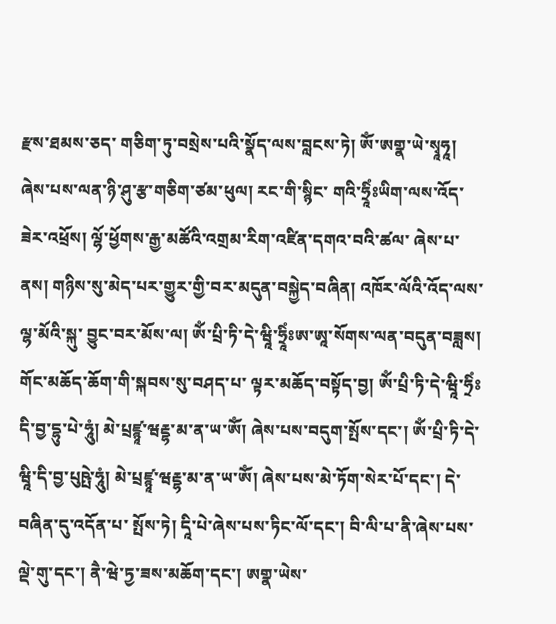རྫས་ཐམས་ཅད་ གཅིག་ཏུ་བསྲེས་པའི་སྣོད་ལས་བླངས་ཏེ། ༀ་ཨགྣ་ཡེ་སྭཱཧཱ། ཞེས་པས་ལན་ཉི་ཤུ་རྩ་གཅིག་ཙམ་ཕུལ། རང་གི་སྙིང་ གའི་ཧྲཱིཾཿཡིག་ལས་འོད་ཟེར་འཕྲོས། ལྷོ་ཕྱོགས་རྒྱ་མཚོའི་འགྲམ་རིག་འཛིན་དགའ་བའི་ཚལ་ ཞེས་པ་ནས། གཉིས་སུ་མེད་པར་གྱུར་གྱི་བར་མདུན་བསྐྱེད་བཞིན། འཁོར་ལོའི་འོད་ལས་ལྷ་མོའི་སྐུ་ བྱུང་བར་མོས་ལ། ༀ་པྲི་ཏི་དེ་ཝཱི་ཧྲཱིཾཿཨ་ཨཱ་སོགས་ལན་བདུན་བཟླས། གོང་མཆོད་ཆོག་གི་སྐབས་སུ་བཤད་པ་ ལྟར་མཆོད་བསྟོད་བྱ། ༀ་པྲི་ཏི་དེ་ཝཱི་ཧྲིཾཿདི་བྱ་དྷུ་པེ་ཧཱུཾ། མེ་པྲཛྙཱ་ཝརྡྷ་མ་ན་ཡ་ༀ། ཞེས་པས་བདུག་སྤོས་དང་། ༀ་པྲི་ཏི་དེ་ཝཱི་དི་བྱ་པུཥྤེ་ཧཱུཾ། མེ་པྲཛྙཱ་ཝརྡྷ་མ་ན་ཡ་ༀ། ཞེས་པས་མེ་ཏོག་སེར་པོ་དང་། དེ་བཞིན་དུ་འདོན་པ་ སྤོས་ཏེ། དཱི་པེ་ཞེས་པས་ཏིང་ལོ་དང་། བི་ལི་པ་ནི་ཞེས་པས་ལྡེ་གུ་དང་། ནཻ་ཝེ་ཏྱ་ཟས་མཆོག་དང་། ཨགྣ་ཡེས་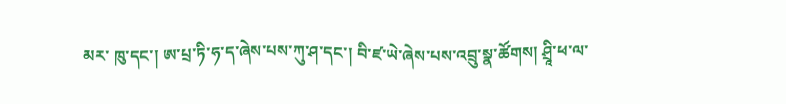མར་ ཁུ་དང་། ཨ་པྲ་ཏི་ཧ་ད་ཞེས་པས་ཀུ་ཤ་དང་། བི་ཛ་ཡེ་ཞེས་པས་འབྲུ་སྣ་ཚོགས། ཤྲཱི་ཕ་ལ་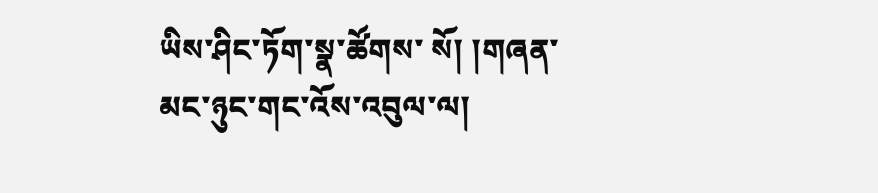ཡིས་ཤིང་ཏོག་སྣ་ཚོགས་ སོ། །གཞན་མང་ཉུང་གང་འོས་འབུལ་ལ།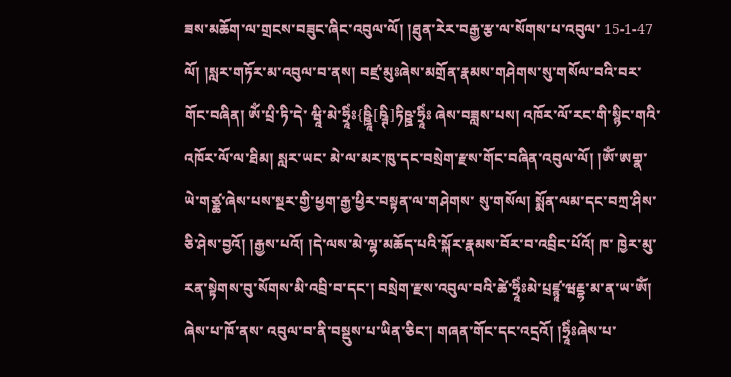ཟས་མཆོག་ལ་གྲངས་བཟུང་ཞིང་འབུལ་ལོ། །ཐུན་རེར་བརྒྱ་རྩ་ལ་སོགས་པ་འབུལ་ 15-1-47 ལོ། །སླར་གཏོར་མ་འབུལ་བ་ནས། བཛྲ་མུཿཞེས་མགྲོན་རྣམས་གཤེགས་སུ་གསོལ་བའི་བར་གོང་བཞིན། ༀ་པྲི་ཏི་དེ་ ཝཱི་མེ་ཧྲཱིཾཿ{ཥྛཱི[ཥྚི]ཏིཥྛ་ཧྲཱིཾཿ ཞེས་བཟླས་པས། འཁོར་ལོ་རང་གི་སྙིང་གའི་འཁོར་ལོ་ལ་ཐིམ། སླར་ཡང་ མེ་ལ་མར་ཁུ་དང་བསྲེག་རྫས་གོང་བཞིན་འབུལ་ལོ། །ༀ་ཨགྣ་ཡེ་གཙྪ་ཞེས་པས་སྔར་གྱི་ཕྱག་རྒྱ་ཕྱིར་བསྟན་ལ་གཤེགས་ སུ་གསོལ། སྨོན་ལམ་དང་བཀྲ་ཤིས་ཅི་ཤེས་བྱའོ། །རྒྱས་པའོ། །དེ་ལས་མེ་ལྷ་མཆོད་པའི་སྐོར་རྣམས་བོར་བ་འབྲིང་པོའོ། ཁ་ ཁྱེར་མུ་རན་སྟེགས་བུ་སོགས་མི་འབྲི་བ་དང་། བསྲེག་རྫས་འབུལ་བའི་ཚེ་ཧྲཱིཾཿམེ་པྲཛྙཱ་ཝརྡྷ་མ་ན་ཡ་ༀ། ཞེས་པ་ཁོ་ནས་ འབུལ་བ་ནི་བསྡུས་པ་ཡིན་ཅིང་། གཞན་གོང་དང་འདྲའོ། །ཧྲཱིཾཿཞེས་པ་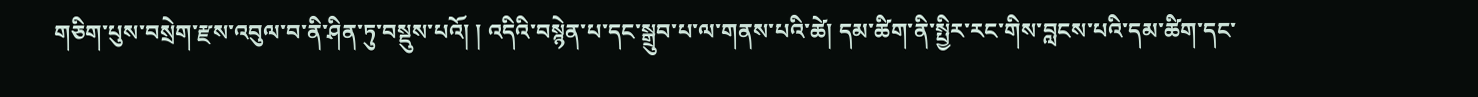གཅིག་པུས་བསྲེག་རྫས་འབུལ་བ་ནི་ཤིན་ཏུ་བསྡུས་པའོ། ། འདིའི་བསྙེན་པ་དང་སྒྲུབ་པ་ལ་གནས་པའི་ཚེ། དམ་ཚིག་ནི་སྤྱིར་རང་གིས་བླངས་པའི་དམ་ཚིག་དང་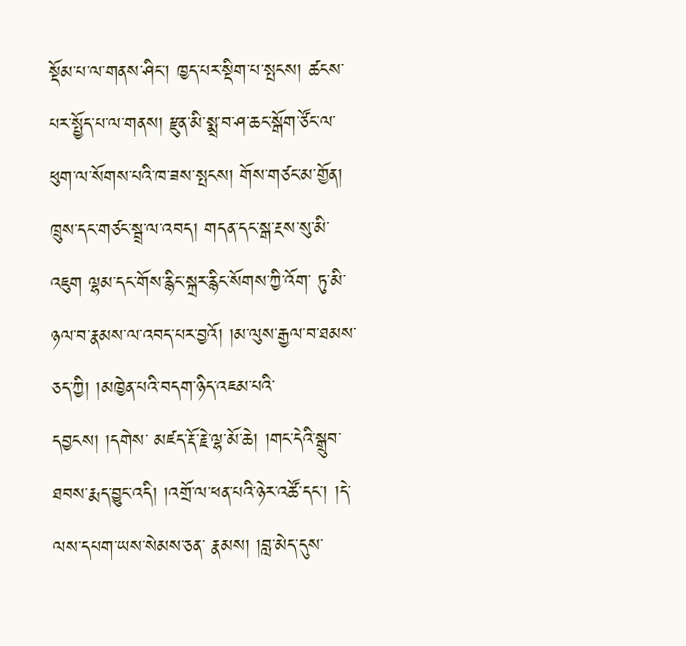སྡོམ་པ་ལ་གནས་ཤིང་། ཁྱད་པར་སྡིག་པ་སྤངས། ཚངས་པར་སྤྱོད་པ་ལ་གནས། རྫུན་མི་སྨྲ་བ་ཤ་ཆང་སྒོག་ཙོང་ལ་ཕུག་ལ་སོགས་པའི་ཁ་ཟས་སྤངས། གོས་གཙང་མ་གྱོན། ཁྲུས་དང་གཙང་སྦྲ་ལ་འབད། གདན་དང་སྒ་རྔས་སུ་མི་འཇུག ལྷམ་དང་གོས་རྙིང་སྐྲར་རྙིང་སོགས་ཀྱི་འོག་ ཏུ་མི་ཉལ་བ་རྣམས་ལ་འབད་པར་བྱའོ། །མ་ལུས་རྒྱལ་བ་ཐམས་ཅད་ཀྱི། །མཁྱེན་པའི་བདག་ཉིད་འཇམ་པའི་དབྱངས། །དགེས་ མཛད་རྡོ་རྗེ་ལྷ་མོ་ཆེ། །གང་དེའི་སྒྲུབ་ཐབས་རྨད་བྱུང་འདི། །འགྲོ་ལ་ཕན་པའི་ཉེར་འཚོ་དང་། །དེ་ལས་དཔག་ཡས་སེམས་ཅན་ རྣམས། །བླ་མེད་དུས་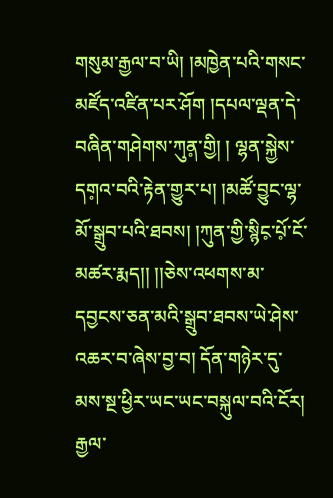གསུམ་རྒྱལ་བ་ཡི། །མཁྱེན་པའི་གསང་མཛོད་འཛིན་པར་ཤོག །དཔལ་ལྡན་དེ་བཞིན་གཤེགས་ཀུན༷་གྱི། ། ལྷན་སྐྱེས་དག༷འ་བའི་རྟེན་གྱུར་པ། །མཚོ་བྱུང་ལྷ་མོ་སྒྲུབ་པའི་ཐབས། །ཀུན་གྱི་སྙིང༷་པོ༷་ངོ་མཚར་རྨད།། །།ཅེས་འཕགས་མ་ དབྱངས་ཅན་མའི་སྒྲུབ་ཐབས་ཡེ་ཤེས་འཆར་བ་ཞེས་བྱ་བ། དོན་གཉེར་དུ་མས་སྔ་ཕྱིར་ཡང་ཡང་བསྐུལ་བའི་ངོར། རྒྱལ་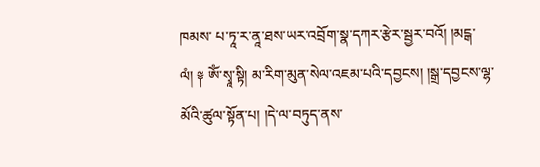ཁམས་ པ་ཏཱ་ར་ནཱ་ཐས་ཡར་འབྲོག་སྣ་དཀར་རྩེར་སྦྱར་བའོ། །མངྒ་ལཾ། ༈ ༀ་སྭཱ་སྟི། མ་རིག་མུན་སེལ་འཇམ་པའི་དབྱངས། །སྒྲ་དབྱངས་ལྷ་མོའི་ཚུལ་སྟོན་པ། །དེ་ལ་བཏུད་ནས་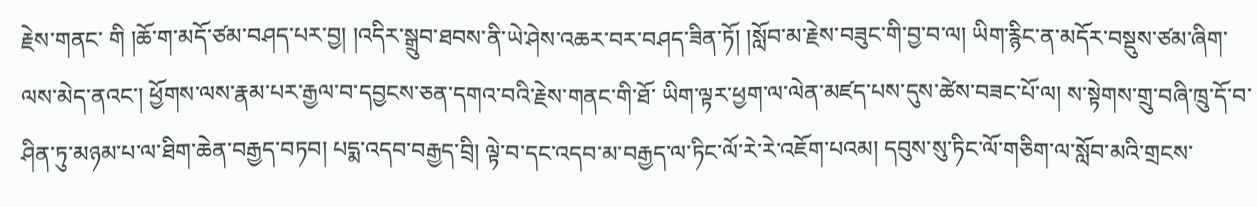རྗེས་གནང་ གི །ཆོ་ག་མདོ་ཙམ་བཤད་པར་བྱ། །འདིར་སྒྲུབ་ཐབས་ནི་ཡེ་ཤེས་འཆར་བར་བཤད་ཟིན་ཏོ། །སློབ་མ་རྗེས་བཟུང་གི་བྱ་བ་ལ། ཡིག་རྙིང་ན་མདོར་བསྡུས་ཙམ་ཞིག་ལས་མེད་ནའང་། ཕྱོགས་ལས་རྣམ་པར་རྒྱལ་བ་དབྱངས་ཅན་དགའ་བའི་རྗེས་གནང་གི་ཐོ་ ཡིག་ལྟར་ཕྱག་ལ་ལེན་མཛད་པས་དུས་ཚེས་བཟང་པོ་ལ། ས་སྟེགས་གྲུ་བཞི་ཁྲུ་དོ་བ་ཤིན་ཏུ་མཉམ་པ་ལ་ཐིག་ཆེན་བརྒྱད་བཏབ། པདྨ་འདབ་བརྒྱད་བྲི། ལྟེ་བ་དང་འདབ་མ་བརྒྱད་ལ་ཏིང་ལོ་རེ་རེ་འཇོག་པའམ། དབུས་སུ་ཏིང་ལོ་གཅིག་ལ་སློབ་མའི་གྲངས་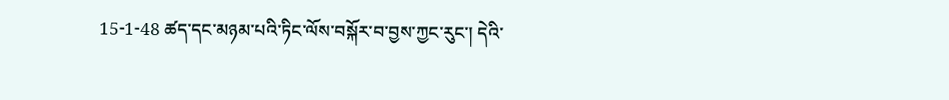15-1-48 ཚད་དང་མཉམ་པའི་ཏིང་ལོས་བསྐོར་བ་བྱས་ཀྱང་རུང་། དེའི་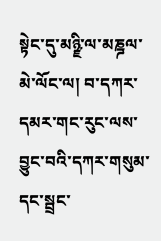སྟེང་དུ་མཉྫི་ལ་མཎྜལ་མེ་ལོང་ལ། བ་དཀར་དམར་གང་རུང་ལས་ བྱུང་བའི་དཀར་གསུམ་དང་སྦྲང་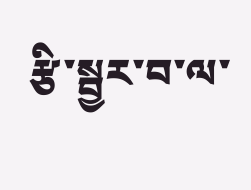རྩི་སྦྱར་བ་ལ་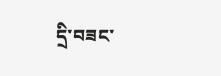དྲི་བཟང་